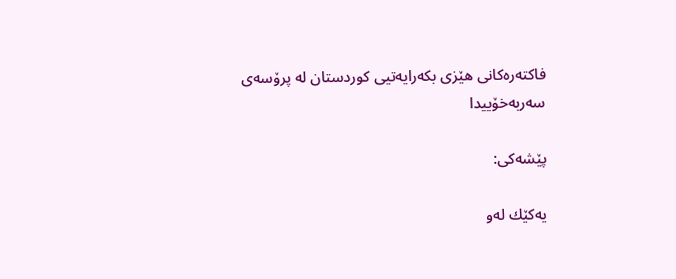فاكته‌ره‌كانی هێزی بكه‌رایه‌تیی كوردستان له پرۆسه‌ی‌ سه‌ربه‌خۆییدا

پێشه‌كی:

یه‌كێك له‌و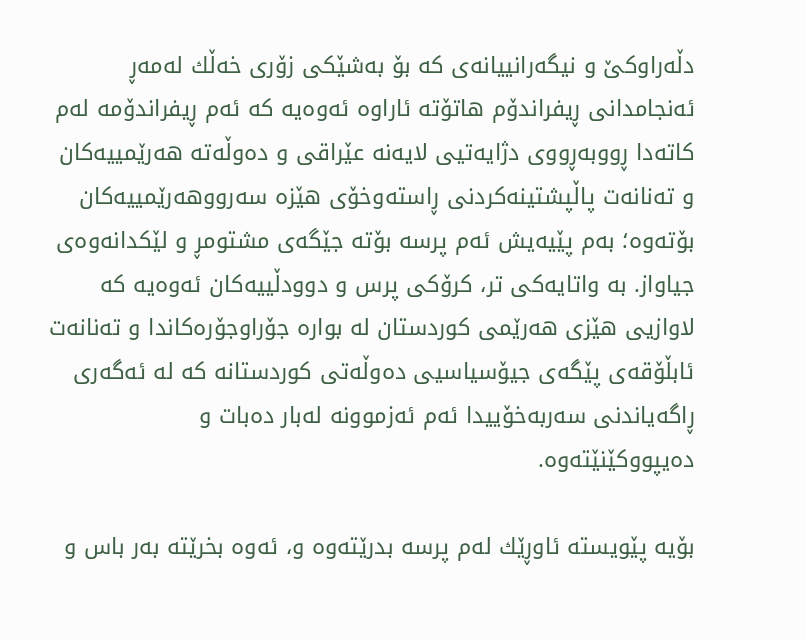دڵه‌راوكێ و نیگه‌رانییانه‌ی كه‌ بۆ به‌شێكی زۆری خه‌ڵك له‌مه‌ڕ ئه‌نجامدانی ڕیفراندۆم هاتۆته‌ ئاراوه‌ ئه‌وه‌یه‌ كه‌ ئه‌م ڕیفراندۆمه‌‌ له‌م كاته‌دا ڕووبه‌ڕووی دژایه‌تیی لایه‌نه‌ عێراقی و ده‌وڵه‌ته‌ هه‌رێمییه‌كان و ته‌نانه‌ت پاڵپشتینه‌كردنی ڕاسته‌وخۆی هێزه‌ سه‌رووهه‌رێمییه‌كان بۆته‌وه‌؛ به‌م پێیه‌یش ئه‌م پرسه‌ بۆته‌ جێگه‌ی مشتومڕ و لێكدانه‌وه‌ی جیاواز. به‌ واتایه‌كی تر، كرۆكی پرس و دوودڵییه‌كان‌ ئه‌وه‌یه‌ كه‌ لاوازیی هێزی هه‌رێمی كوردستان له‌ بواره‌ جۆراوجۆره‌كاندا و ته‌نانه‌ت ئابڵۆقه‌ی پێگه‌ی جیۆسیاسیی ده‌وڵه‌تی كوردستانه كه‌‌ له‌ ئه‌گه‌ری ڕاگه‌یاندنی سه‌ربه‌خۆییدا ئه‌م ئه‌زموونه‌ له‌بار ده‌بات و ده‌یپووكێنێته‌وه‌.

بۆیه‌ پێویسته‌ ئاوڕێك له‌م پرسه‌ بدرێته‌وه‌ و، ئه‌وه‌ بخرێته‌ به‌ر باس و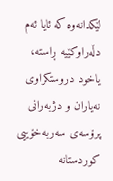لێكدانه‌وه‌ كه‌ ئایا ئه‌م دڵه‌راوكێیه‌ ڕاسته‌، یاخود دروستكراوی نه‌یاران و دژبه‌رانی  پرۆسه‌ی سه‌ربه‌خۆییی كوردستانه‌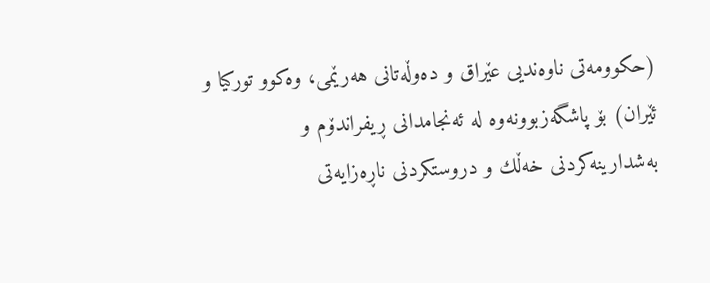(حكوومه‌تی ناوه‌ندیی عێراق و ده‌وڵه‌تانی هه‌رێمی، وه‌كوو توركیا و ئێران) بۆ پاشگه‌زبوونه‌وه‌ له‌ ئه‌نجامدانی ڕیفراندۆم و به‌شدارینه‌كردنی خه‌ڵك و دروستكردنی ناڕه‌زایه‌تی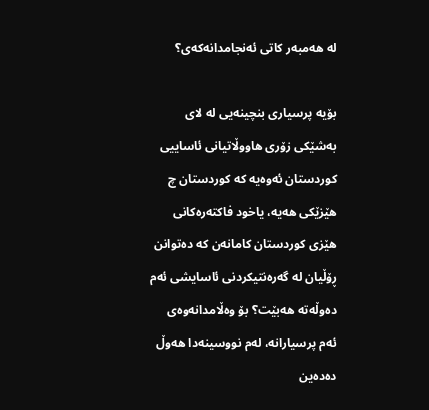له‌ هه‌مبه‌ر كاتی ئه‌نجامدانه‌كه‌ی؟

بۆیه‌ پرسیاری بنچینه‌یی له ‌لای به‌شێكی زۆری هاووڵاتیانی ئاساییی كوردستان ئه‌وه‌یه‌ كه‌ كوردستان چ هێزێكی هه‌یه‌، یاخود فاكته‌ره‌كانی هێزی كوردستان كامانه‌ن كه‌ ده‌توانن ڕۆڵیان له‌ گه‌ره‌نتیكردنی ئاسایشی ئه‌م ده‌وڵه‌ته‌ هه‌بێت؟ بۆ وه‌ڵامدانه‌وه‌ی ئه‌م پرسیارانه،‌ له‌م نووسینه‌دا هه‌وڵ ده‌ده‌ین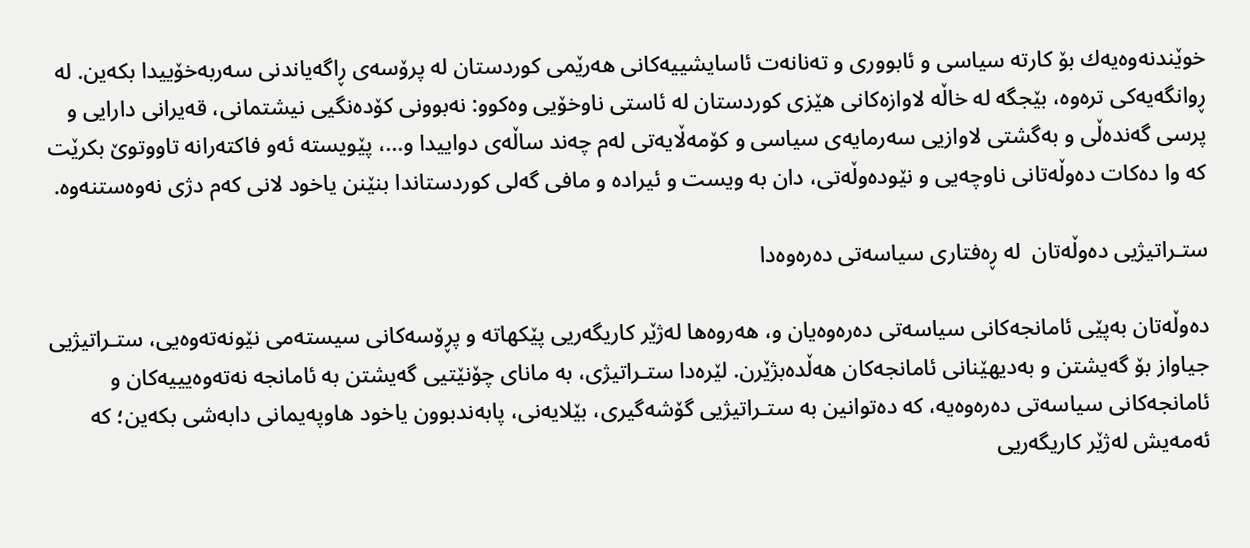خوێندنه‌وه‌یه‌ك بۆ كارته‌ سیاسی و ئابووری و ته‌نانه‌ت ئاسایشییه‌كانی هه‌رێمی كوردستان له‌ پرۆسه‌ی ڕاگه‌یاندنی سه‌ربه‌خۆییدا بكه‌ین. له‌ ڕوانگه‌یه‌كی تره‌وه‌، بێجگه له‌‌ خاڵه‌ لاوازه‌كانی هێزی كوردستان له‌ ئاستی ناوخۆیی وه‌كوو: نه‌بوونی كۆده‌نگیی نیشتمانی، قه‌یرانی دارایی و پرسی گه‌نده‌ڵی و به‌گشتی لاوازیی سه‌رمایه‌ی سیاسی و كۆمه‌ڵایه‌تی له‌م چه‌ند ساڵه‌ی دواییدا و...، پێویسته‌ ئه‌و فاكته‌رانه‌ تاووتوێ بكرێت كه‌ وا ده‌كات ده‌وڵه‌تانی ناوچه‌یی و نێوده‌وڵه‌تی، دان به‌ ویست و ئیراده‌ و مافی گه‌لی كوردستاندا بنێنن یاخود لانی كه‌م دژی نه‌وه‌ستنه‌وه‌.

ستـراتیژیی ده‌وڵه‌تان  لە ڕه‌فتاری سیاسەتی دەرەوەدا

دەوڵەتان بەپێی ئامانجەكانی سیاسەتی دەرەوەیان و، هەروەها لەژێر كاریگەریی پێكهاتە و پڕۆسەكانی سیستەمی نێونەتەوەیی، ستـراتیژیی جیاواز بۆ گەیشتن و بەدیهێنانی ئامانجەكان هەڵدەبژێرن. لێرەدا ستـراتیژی، بە مانای چۆنێتیی گەیشتن بە ئامانجە نەتەوەیییەكان و ئامانجەكانی سیاسەتی دەرەوەیە، كە دەتوانین بە ستـراتیژیی گۆشەگیری، بێلایەنی، پابەندبوون یاخود هاوپەیمانی دابەشی بكەین؛ كە ئەمەیش لەژێر كاریگەریی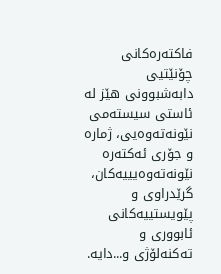فاكتەرەكانی چۆنێتیی دابەشبوونی هێز لە ئاستی سیستەمی نێونەتەوەیی، ژمارە و جۆری ئەكتەرە نێونەتەوەیییه‌كان، گرێدراوی و پێویستییەكانی ئابووری و ته‌كنه‌لۆژی و...دایە.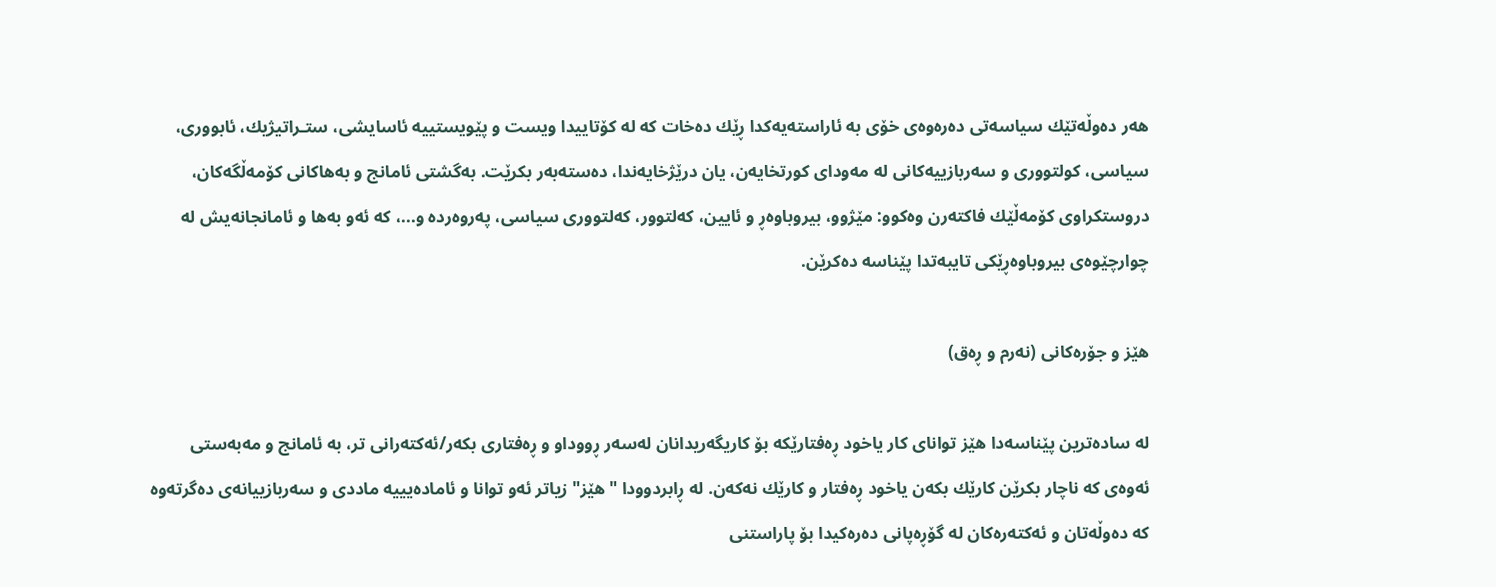هەر دەوڵەتێك سیاسەتی دەرەوەی خۆی بە ئاراستەیەكدا ڕێك دەخات كە لە كۆتاییدا ویست و پێویستییە ئاسایشی، ستـراتیژیك، ئابووری، سیاسی، كولتووری و سەربازییەكانی لە مەودای كورتخایەن، یان درێژخایەندا، دەستەبەر بكرێت. به‌گشتی ئامانج و بەهاكانی كۆمەڵگەكان، دروستكراوی كۆمەڵێك فاكتەرن وەكوو: مێژوو، بیروباوەڕ و ئایین، كه‌لتوور، كه‌لتووری سیاسی، پەروەردە و...، كه‌ ئەو به‌ها و ئامانجانەیش لە چوارچێوەی بیروباوەڕێكی تایبەتدا پێناسە دەكرێن.

هێز و جۆره‌كانی (نه‌رم و ڕه‌ق)

له‌ ساده‌ترین پێناسه‌دا هێز توانای كار یاخود ڕه‌فتارێكه‌ بۆ كاریگه‌ریدانان له‌سه‌ر ڕووداو و ڕه‌فتاری بكه‌ر/ئه‌كته‌رانی تر، به‌ ئامانج و مه‌به‌ستی ئه‌وه‌ی كه‌ ناچار بكرێن كارێك بكه‌ن یاخود ڕه‌فتار و كارێك نه‌كه‌ن. له ڕابردوودا "هێز" زیاتر ئه‌و توانا و ئاماده‌یییه‌ ماددی و سه‌ربازییانه‌ی ده‌گرته‌وه‌ كه‌ ده‌وڵه‌تان و ئه‌كته‌ره‌كان له‌ گۆڕه‌پانی ده‌ره‌كیدا بۆ پاراستنی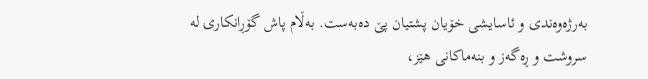به‌رژه‌وه‌ندی و ئاسایشی خۆیان پشتیان پێ ده‌به‌ست. به‌ڵام پاش گۆڕانكاری له‌ سروشت و ڕه‌گه‌ز و بنه‌ماكانی هێز،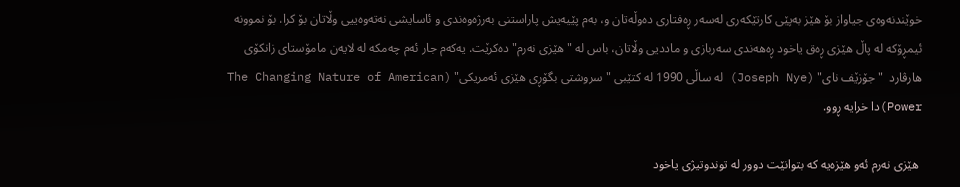خوێندنه‌وه‌ی جیاواز بۆ هێز به‌پێی كارتێكه‌ری له‌سه‌ر ڕه‌فتاری ده‌وڵه‌تان و، به‌م پێیه‌یش پاراستنی به‌رژه‌وه‌ندی و ئاسایشی نه‌ته‌وه‌ییی وڵاتان بۆ كرا. بۆ نموونه‌ ئیمڕۆكه‌ له ‌پاڵ هێزی ڕه‌ق یاخود ڕه‌هه‌ندی سه‌ربازی و ماددیی وڵاتان، باس له‌ "هێزی نه‌رم" ده‌كرێت. یه‌كه‌م جار ئه‌م چه‌مكه‌ له ‌لایه‌ن مامۆستای زانكۆی هارڤارد  "جۆزێف نای" (Joseph Nye) له‌ ساڵی 1990 له‌ كتێبی "سروشتی بگۆڕی هێزی ئه‌مریكی" (The Changing Nature of American Power)دا خرایه ‌ڕوو.

 هێزی نه‌رم ئه‌و هێزه‌یه‌ كه‌ بتوانێت دوور له‌ توندوتیژی یاخود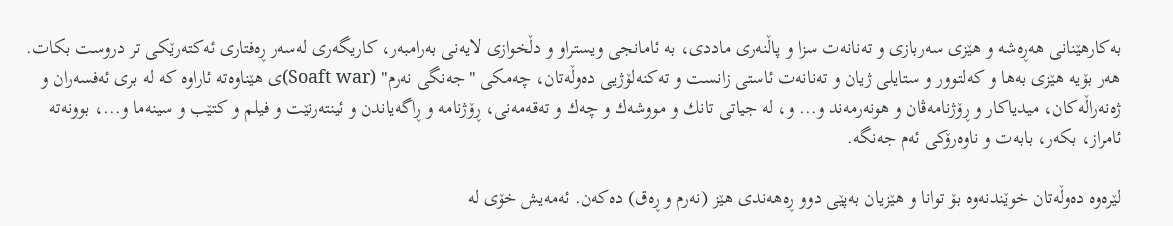به‌كارهێنانی هه‌ڕه‌شه‌ و هێزی سه‌ربازی و ته‌نانه‌ت سزا و پاڵنه‌ری ماددی، به‌ ئامانجی ویستراو و دڵخوازی لایه‌نی به‌رامبه‌ر، كاریگه‌ری له‌سه‌ر ڕه‌فتاری ئه‌كته‌رێكی تر دروست بكات. هه‌ر بۆیه‌ هێزی به‌ها و كه‌لتوور و ستایلی ژیان و ته‌نانه‌ت ئاستی زانست و ته‌كنه‌لۆژیی ده‌وڵه‌تان، چه‌مكی "جه‌نگی نه‌رم" (Soaft war)ی هێناوه‌ته‌ ئاراوه‌ كه‌ له ‌بری ئه‌فسه‌ران و ژه‌نه‌راڵه‌كان، میدیاكار و ڕۆژنامه‌ڤان و هونه‌رمه‌ند و... و، له‌ جیاتی تانك و مووشه‌ك و چه‌ك و ته‌قه‌مه‌نی، ڕۆژنامه‌ و ڕاگه‌یاندن و ئینته‌رنێت و فیلم و كتێب و سینه‌ما و...، بوونه‌ته‌ ئامراز، بكه‌ر، بابه‌ت و ناوه‌رۆكی ئه‌م جه‌نگه‌.

لێره‌وه‌ ده‌وڵه‌تان خوێندنه‌وه‌ بۆ توانا و هێزیان به‌پێی دوو ڕه‌هه‌ندی هێز (نه‌رم و ڕه‌ق) ده‌كه‌ن. ئه‌مه‌یش خۆی له‌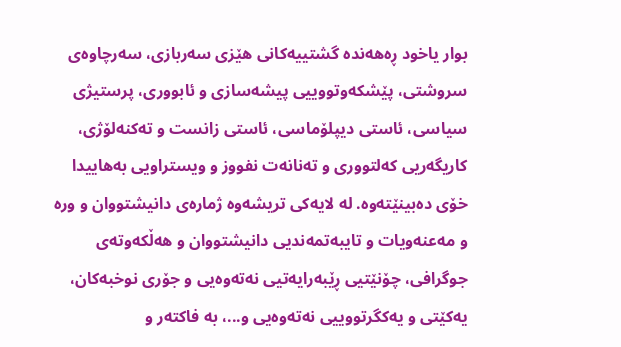بوار یاخود ڕه‌هه‌نده‌ گشتییه‌كانی هێزی سه‌ربازی، سه‌رچاوه‌ی سروشتی، پێشكه‌وتووییی پیشه‌سازی و ئابووری، پرستیژی سیاسی، ئاستی دیپلۆماسی، ئاستی زانست و ته‌كنه‌لۆژی، كاریگه‌ریی كه‌لتووری و ته‌نانه‌ت نفووز و ویستراویی به‌هاییدا خۆی ده‌بینێته‌وه‌. له ‌لایه‌كی تریشه‌وه‌ ژماره‌ی دانیشتووان و ‌وره‌ و مه‌عنه‌ویات و تایبه‌تمه‌ندیی دانیشتووان و هه‌ڵكه‌وته‌ی جوگرافی، چۆنێتیی ڕێبه‌رایه‌تیی نه‌ته‌وه‌یی و جۆری نوخبه‌كان، یه‌كێتی و یه‌كگرتووییی نه‌ته‌وه‌یی و...، به‌ فاكته‌ر و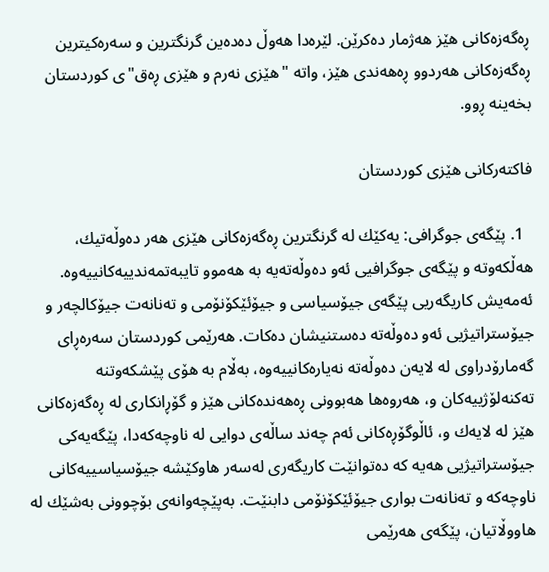ڕه‌گه‌زه‌كانی هێز هه‌ژمار ده‌كرێن. لێره‌دا هه‌وڵ ده‌ده‌ین گرنگترین و سه‌ره‌كیترین ڕه‌گه‌زه‌كانی هه‌ردوو ڕه‌هه‌ندی هێز، واته‌ "هێزی نه‌رم و هێزی ڕه‌ق"ی كوردستان بخه‌ینه‌ ڕوو.

فاكته‌ركانی هێزی كوردستان

  1. پێگه‌ی جوگرافی: یه‌كێك له‌ گرنگترین ڕه‌گه‌زه‌كانی هێزی هه‌ر ده‌وڵه‌تیك، هه‌ڵكه‌وته‌ و پێگه‌ی جوگرافیی ئه‌و ده‌وڵه‌ته‌یه‌ به‌ هه‌موو تایبه‌تمه‌ندییه‌كانییه‌وه‌. ئه‌مه‌یش كاریگه‌ریی پێگه‌ی جیۆسیاسی و جیۆئێكۆنۆمی و ته‌نانه‌ت جیۆكالچه‌ر و جیۆستراتیژیی ئه‌و ده‌وڵه‌ته‌ ده‌ستنیشان ده‌كات. هه‌رێمی كوردستان سه‌ره‌ڕای گه‌مارۆدراوی له ‌لایه‌ن ده‌وڵه‌ته‌ نه‌یاره‌كانییه‌وه،‌ به‌ڵام به‌ هۆی پێشكه‌وتنه‌ ته‌كنه‌لۆژییه‌كان و، هه‌روه‌ها هه‌بوونی ڕه‌هه‌نده‌كانی هێز و گۆڕانكاری له‌ ڕه‌گه‌زه‌كانی هێز له ‌لایه‌ك و، ئاڵوگۆڕه‌كانی ئه‌م چه‌ند ساڵه‌ی دوایی له‌ ناوچه‌كه‌دا، پێگه‌یه‌كی جیۆستراتیژیی هه‌یه‌ كه‌ ده‌توانێت كاریگه‌ری له‌سه‌ر هاوكێشه‌ جیۆسیاسییه‌كانی ناوچه‌كه‌ و ته‌نانه‌ت بواری جیۆئێكۆنۆمی دابنێت. به‌پێچه‌وانه‌ی بۆچوونی به‌شێك له‌ هاووڵاتیان، پێگه‌ی هه‌رێمی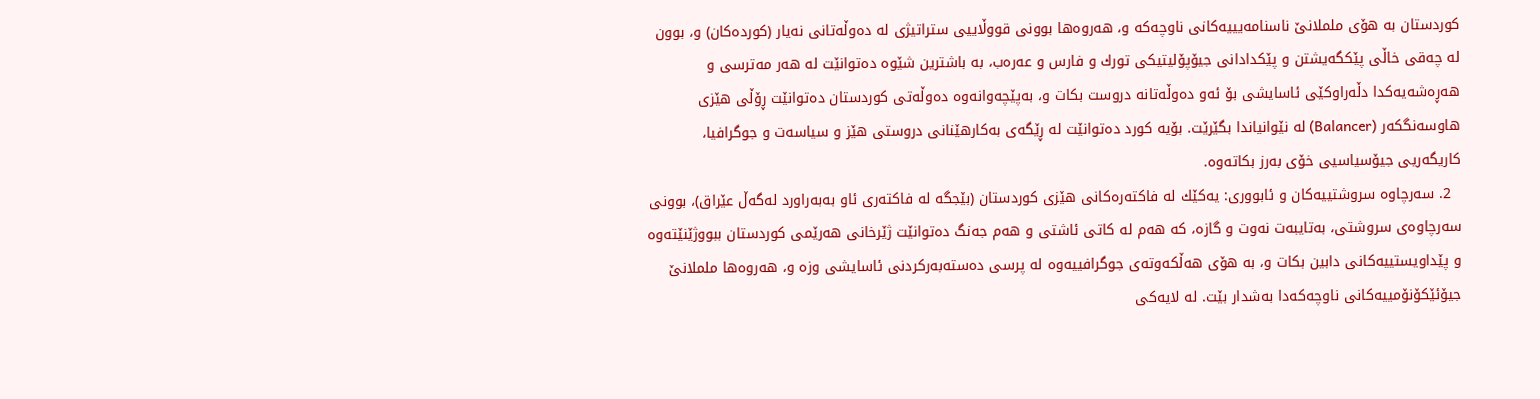كوردستان به‌ هۆی ململانێ ناسنامه‌یییه‌كانی ناوچه‌كه‌ و، هه‌روه‌ها بوونی قووڵاییی ستراتیژی له‌ ده‌وڵه‌تانی نه‌یار (كورده‌كان) و، بوون له‌ چه‌قی خاڵی پێكگه‌یشتن و پێكدادانی جیۆپۆلیتیكی تورك و فارس و عه‌ره‌ب، به ‌باشترین شێوه‌ ده‌توانێت له‌ هه‌ر مه‌ترسی و هه‌ڕه‌شه‌یه‌كدا دڵه‌راوكێی ئاسایشی بۆ ئه‌و ده‌وڵه‌تانه‌ دروست بكات و، به‌پێچه‌وانه‌وه‌ ده‌وڵه‌تی كوردستان ده‌توانێت ڕۆڵی هێزی هاوسه‌نگكه‌ر (Balancer) له‌ نێوانیاندا بگێرێت. بۆیه‌ كورد ده‌توانێت له‌ ڕێگه‌ی به‌كارهێنانی دروستی هێز و سیاسه‌ت و جوگرافیا، كاریگه‌ریی جیۆسیاسیی خۆی به‌رز بكاته‌وه‌.
  2. سه‌رچاوه‌ سروشتییه‌كان و ئابووری: یه‌كێك له‌ فاكته‌ره‌كانی هێزی كوردستان (بێجگه‌ له‌ فاكته‌ری ئاو به‌به‌راورد له‌گه‌ڵ عێراق)، بوونی سه‌رچاوه‌ی سروشتی، به‌تایبه‌ت نه‌وت و گازه‌، كه‌ هه‌م له‌ كاتی ئاشتی و هه‌م جه‌نگ ده‌توانێت ژێرخانی هه‌رێمی كوردستان ببووژێنێته‌وه‌ و پێداویستییه‌كانی دابین بكات و، به‌ هۆی هه‌ڵكه‌وته‌ی جوگرافییه‌وه‌ له‌ پرسی ده‌سته‌به‌ركردنی ئاسایشی وزه‌ و، هه‌روه‌ها ململانێ‌ جیۆئێكۆنۆمییه‌كانی ناوچه‌كه‌دا به‌شدار بێت‌. له ‌لایه‌كی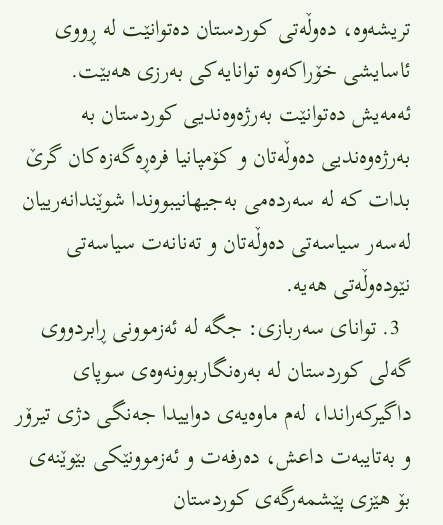تریشه‌وه‌، ده‌وڵه‌تی كوردستان ده‌توانێت له‌ ڕووی ئاسایشی خۆراكه‌وه‌ توانایه‌كی به‌رزی هه‌بێت. ئه‌مه‌یش ده‌توانێت به‌رژه‌وه‌ندیی كوردستان به‌ به‌رژه‌وه‌ندیی ده‌وڵه‌تان و كۆمپانیا فره‌ڕه‌گه‌زه‌كان گرێ بدات كه‌ له ‌سه‌رده‌می به‌جیهانیبووندا شوێندانه‌رییان له‌سه‌ر سیاسه‌تی ده‌وڵه‌تان و ته‌نانه‌ت سیاسه‌تی نێوده‌وڵه‌تی هه‌یه‌.
  3. توانای سه‌ربازی: جگه‌ له‌ ئه‌زموونی ڕابردووی گه‌لی كوردستان له‌ به‌ره‌نگاربوونه‌وه‌ی سوپای داگیركه‌راندا، له‌م ماوه‌یه‌ی دواییدا جه‌نگی دژی تیرۆر و به‌تایبه‌ت داعش، ده‌رفه‌ت و ئه‌زموونێكی بێوێنه‌ی بۆ هێزی پێشمه‌رگه‌ی كوردستان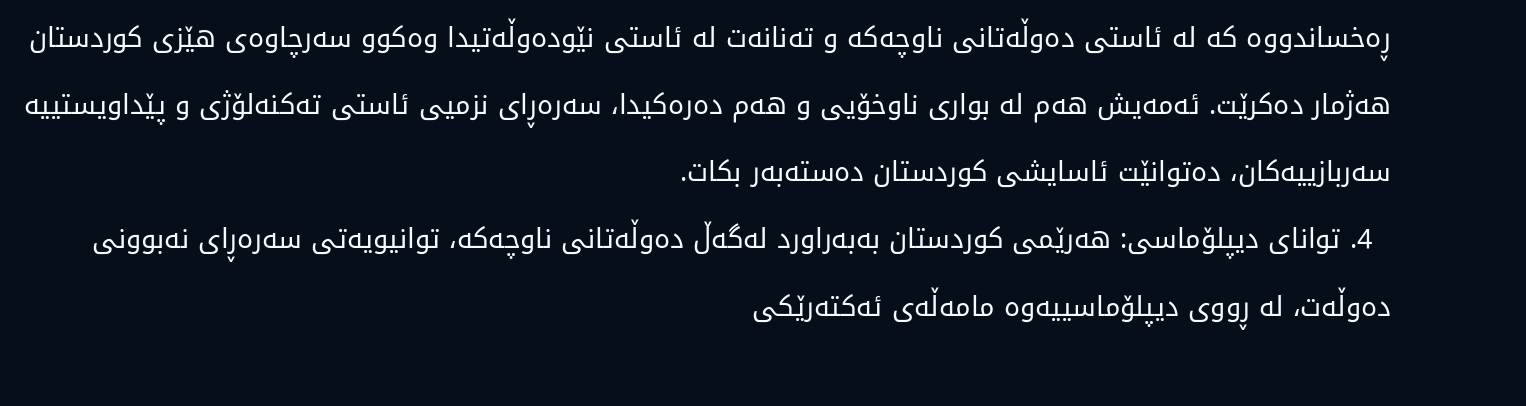ڕه‌خساندووه‌ كه‌ له‌ ئاستی ده‌وڵه‌تانی ناوچه‌كه و ته‌نانه‌ت له‌ ئاستی نێوده‌وڵه‌تیدا وه‌كوو سه‌رچاوه‌ی هێزی كوردستان هه‌ژمار ده‌كرێت. ئه‌مه‌یش هه‌م له ‌بواری ناوخۆیی و هه‌م ده‌ره‌كیدا، سه‌ره‌ڕای نزمیی ئاستی ته‌كنه‌لۆژی و پێداویستییه‌‌ سه‌ربازییه‌كان، ده‌توانێت ئاسایشی كوردستان ده‌سته‌به‌ر بكات.
  4. توانای دیپلۆماسی: هه‌رێمی كوردستان به‌به‌راورد له‌گه‌ڵ ده‌وڵه‌تانی ناوچه‌كه،‌ توانیویه‌تی سه‌ره‌ڕای نه‌بوونی ده‌وڵه‌ت، له‌ ڕووی دیپلۆماسییه‌وه‌ مامه‌ڵه‌ی ئه‌كته‌رێكی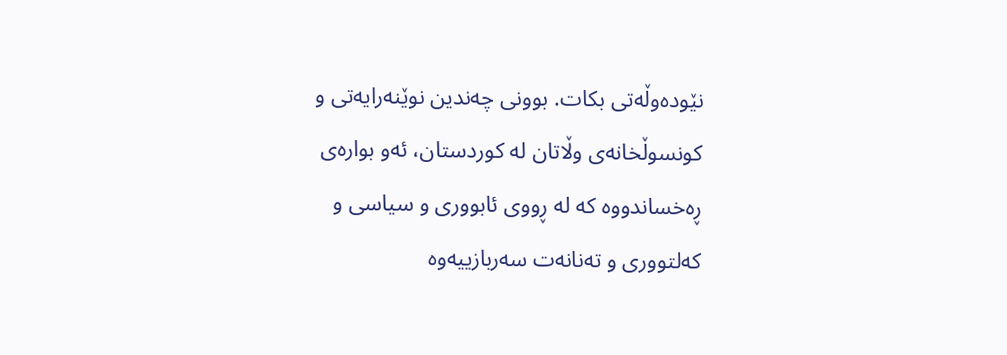نێوده‌وڵه‌تی بكات. بوونی چه‌ندین نوێنه‌رایه‌تی و كونسوڵخانه‌ی وڵاتان له‌ كوردستان، ئه‌و بواره‌ی ڕه‌خساندووه‌ كه‌ له‌ ڕووی ئابووری و سیاسی و كه‌لتووری و ته‌نانه‌ت سه‌ربازییه‌وه‌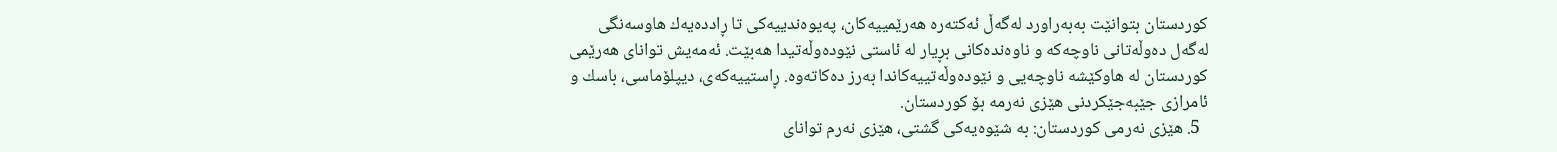كوردستان بتوانێت به‌به‌راورد له‌گه‌ڵ ئه‌كته‌ره‌ هه‌رێمییه‌كان، په‌یوه‌ندییه‌كی تا ڕادده‌یه‌ك هاوسه‌نگی له‌گه‌ل ده‌وڵه‌تانی ناوچه‌كه‌ و ناوه‌نده‌كانی بڕیار له‌ ئاستی نێوده‌وڵه‌تیدا هه‌بێت. ئه‌مه‌یش توانای هه‌رێمی كوردستان له‌ هاوكێشه‌ ناوچه‌یی و نێوده‌وڵه‌تییه‌كاندا به‌رز ده‌كاته‌وه‌. ڕاستییه‌كه‌ی، دیپلۆماسی، باسك و ئامرازی جێبه‌جێكردنی هێزی نه‌رمه‌ بۆ كوردستان.
  5. هێزی نه‌رمی كوردستان: به‌ شێوه‌یه‌كی گشتی، هێزی نه‌رم توانای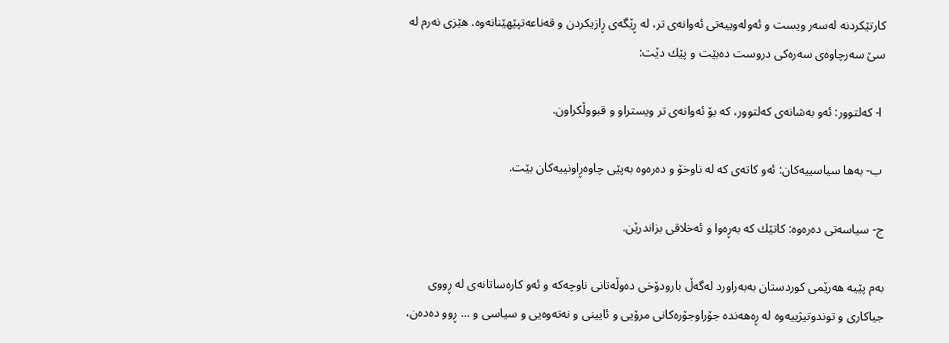كارتێكردنه‌ له‌سه‌ر ویست و ئه‌وله‌وییه‌تی ئه‌وانه‌ی تر، له‌‌ ‌ڕێگه‌ی ڕازیكردن و قه‌ناعه‌تپێهێنانه‌وه‌‌. هێزی نه‌رم له‌ سێ سه‌رچاوه‌ی سه‌ره‌كی دروست ده‌بێت و پێك دێت:

 ا- كه‌لتوور: ئه‌و به‌شانه‌ی كه‌لتوور، كه‌ بۆ ئه‌وانه‌ی تر ویستراو و قبووڵكراون‌.

 ب- به‌ها سیاسییه‌كان: ئه‌و كاته‌ی كه‌ له ‌ناوخۆ و ده‌ره‌وه‌ به‌پێی چاوه‌ڕاونییه‌كان بێت.

ج- سیاسه‌تی ده‌ره‌وه‌: كاتێك كه به‌ڕه‌وا و ئه‌خلاقی بزاندرێن.

به‌م پێیه‌ هه‌رێمی كوردستان به‌به‌راورد له‌گه‌ڵ بارودۆخی ده‌وڵه‌تانی ناوچه‌كه‌ و ئه‌و كاره‌ساتانه‌ی له‌ ڕووی جیاكاری و توندوتیژییه‌وه‌ له‌ ڕه‌هه‌نده‌ جۆراوجۆره‌كانی مرۆیی و ئایینی و نه‌ته‌وه‌یی و سیاسی و ... ڕوو ده‌ده‌ن،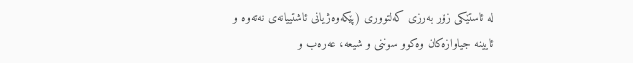له‌ ئاستێكی زۆر به‌رزی كه‌لتووری (پێكه‌وه‌ژیانی ئاشتییانه‌ی نه‌ته‌وه‌ و ئایینه‌ جیاوازه‌كان وه‌كوو سوننی و شیعه‌، عه‌ره‌ب و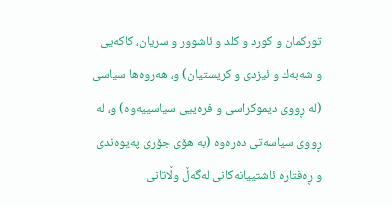توركمان و كورد و كلد و ئاشوور و سریان، كاكه‌یی و شه‌به‌ك و ئیزدی و كریستیان) و، هه‌روه‌ها سیاسی (له‌ ڕووی دیموكراسی و فره‌ییی سیاسییه‌وه‌) و، له‌ ڕووی سیاسه‌تی ده‌ره‌وه‌ (به‌ هۆی جۆری په‌یوه‌ندی و ڕه‌فتاره ئاشتییانه‌‌كانی له‌گه‌ڵ وڵاتانی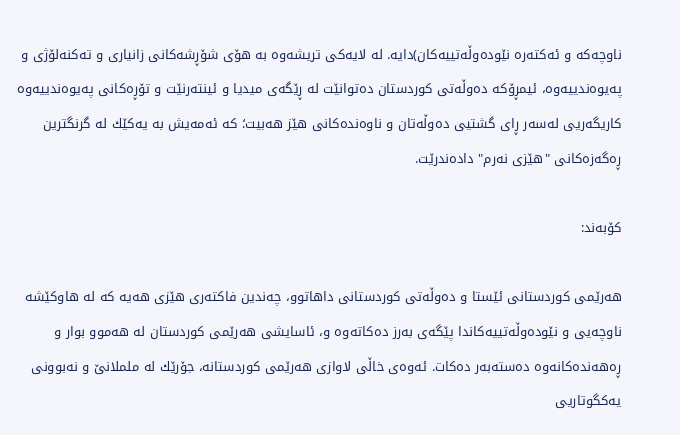ناوچه‌كه‌ و ئه‌كته‌ره‌ نێوده‌وڵه‌تییه‌كان)دایه‌. له ‌لایه‌كی تریشه‌وه‌ به‌ هۆی شۆڕشه‌كانی زانیاری و ته‌كنه‌لۆژی و په‌یوه‌ندییه‌وه‌، ئیمڕۆكه‌ ده‌وڵه‌تی كوردستان ده‌توانێت له‌ ڕێگه‌ی میدیا و ئینته‌رنێت و تۆڕه‌كانی په‌یوه‌ندییه‌وه‌ كاریگه‌ریی له‌سه‌ر ڕای گشتیی ده‌وڵه‌تان و ناوه‌نده‌كانی هێز هه‌بیت؛ كه‌ ئه‌مه‌یش به‌ یه‌كێك له‌ گرنگترین ڕه‌گه‌زه‌كانی "هێزی نه‌رم" داده‌ندرێت.

كۆبه‌ند:

هه‌رێمی كوردستانی ئێستا و ده‌وڵه‌تی كوردستانی داهاتوو، چه‌ندین فاكته‌ری هێزی هه‌یه‌ كه‌ له‌ هاوكێشه‌ ناوچه‌یی و نێوده‌وڵه‌تییه‌كاندا پێگه‌ی به‌رز ده‌كاته‌وه‌ و، ئاسایشی هه‌رێمی كوردستان له‌ هه‌موو بوار و ڕه‌هه‌نده‌كانه‌وه‌ ده‌سته‌به‌ر ده‌كات. ئه‌وه‌ی خاڵی لاوازی هه‌رێمی كوردستانه‌، جۆرێك له‌ ململانێ و نه‌بوونی یه‌كگوتاریی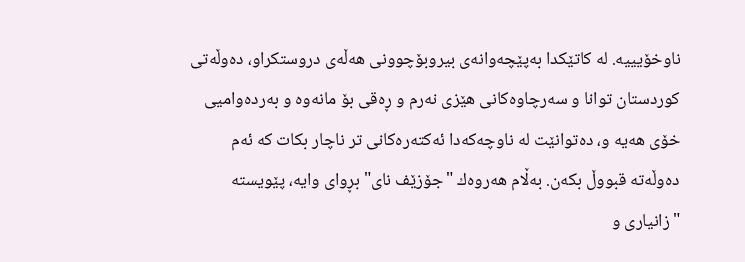ناوخۆیییه‌. له‌ كاتێكدا به‌پێچه‌وانه‌ی بیروبۆچوونی هه‌ڵه‌ی دروستكراو، ده‌وڵه‌تی كوردستان توانا و سه‌رچاوه‌كانی هێزی نه‌رم و ڕه‌قی بۆ مانه‌وه‌ و به‌رده‌وامیی خۆی هه‌یه‌ و، ده‌توانێت له‌ ناوچه‌كه‌دا ئه‌كته‌ره‌كانی تر ناچار بكات كه‌ ئه‌م ده‌وڵه‌ته‌ قبووڵ بكه‌ن. به‌ڵام هه‌روه‌ك "جۆزێف نای" بڕوای وایه،‌ پێویسته‌ "زانیاری و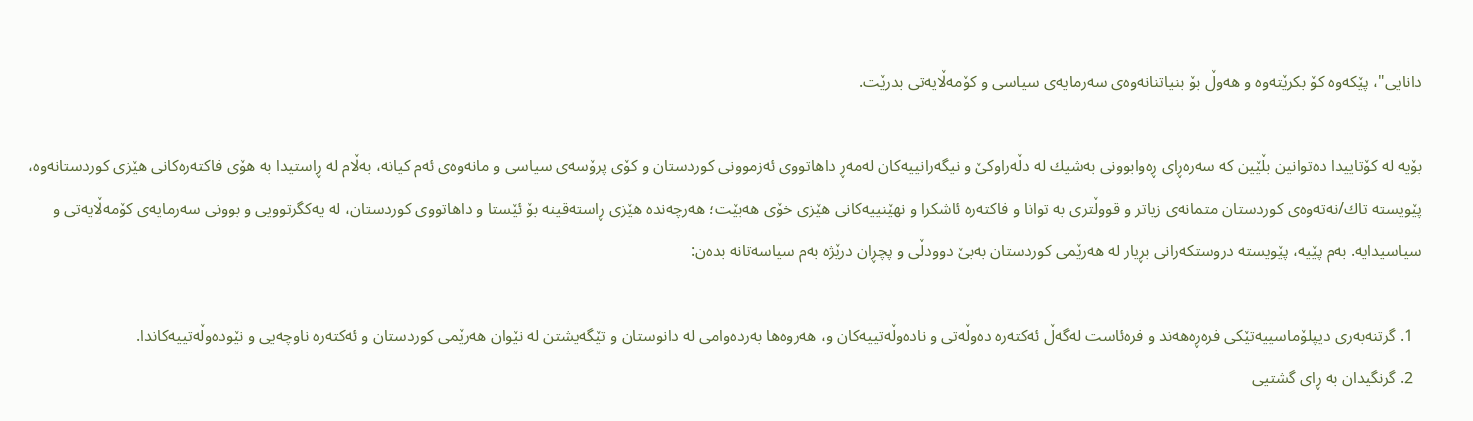دانایی"، پێكه‌وه‌ كۆ بكرێته‌وه‌ و هه‌وڵ بۆ بنیاتنانه‌وه‌ی سه‌رمایه‌ی‌ سیاسی و كۆمه‌ڵایه‌تی بدرێت.

بۆیه‌ له ‌كۆتاییدا ده‌توانین بڵێین كه‌ سه‌ره‌ڕای ڕه‌وابوونی به‌شیك له‌ دڵه‌راوكێ و نیگه‌رانییه‌كان له‌مه‌ڕ داهاتووی ئه‌زموونی كوردستان و كۆی پرۆسه‌ی سیاسی و مانه‌وه‌ی ئه‌م كیانه‌، به‌ڵام له ‌ڕاستیدا به‌ هۆی فاكته‌ره‌كانی هێزی كوردستانه‌وه،‌ پێویسته‌ تاك/نه‌ته‌وه‌ی كوردستان متمانه‌ی زیاتر و قووڵتری به‌ توانا و فاكته‌ره‌ ئاشكرا و نهێنییه‌كانی هێزی خۆی هه‌بێت؛ هه‌رچه‌نده‌ هێزی ڕاسته‌قینه‌ بۆ ئێستا و داهاتووی كوردستان، له‌ یه‌كگرتوویی و بوونی سه‌رمایه‌ی كۆمه‌ڵایه‌تی و سیاسیدایه‌. به‌م پێیه‌، پێویسته‌ دروستكه‌رانی بڕیار له‌ هه‌رێمی كوردستان به‌بێ دوودڵی و پچڕان درێژه‌ به‌م سیاسه‌تانه‌ بده‌ن:

  1. گرتنه‌به‌ری دیپلۆماسییه‌تێكی فره‌ڕه‌هه‌ند و فره‌ئاست له‌گه‌ڵ ئه‌كته‌ره‌ ده‌وڵه‌تی و ناده‌وڵه‌تییه‌كان و، هه‌روه‌ها به‌رده‌وامی له‌ دانوستان و تێگه‌یشتن له ‌نێوان هه‌رێمی كوردستان و ئه‌كته‌ره‌ ناوچه‌یی و نێوده‌وڵه‌تییه‌كاندا.
  2. گرنگیدان به‌ ڕای گشتیی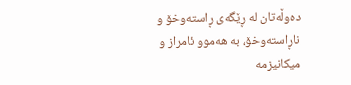ده‌وڵه‌تان له‌ ڕێگه‌ی ڕاسته‌وخۆ و ناڕاسته‌وخۆ، به‌ هه‌موو ئامراز و میكانیزمه‌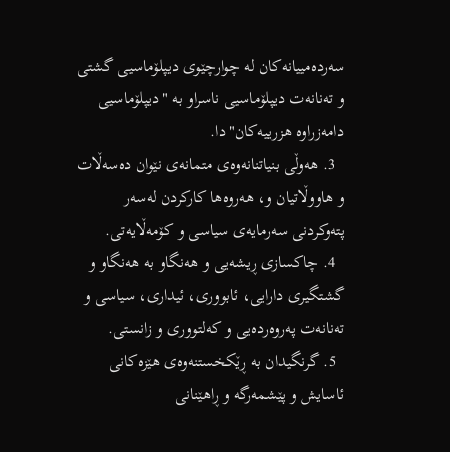سه‌رده‌مییانه‌‌كان له‌ چوارچێوی دیپلۆماسیی گشتی و ته‌نانه‌ت دیپلۆماسیی ناسراو به‌ "دیپلۆماسیی دامه‌زراوه‌ هزرییه‌كان"دا.
  3. هه‌وڵی بنیاتنانه‌وه‌ی متمانه‌ی نێوان ده‌سه‌ڵات و هاووڵاتیان و، هه‌روه‌ها كاركردن له‌سه‌ر پته‌وكردنی سه‌رمایه‌ی سیاسی و كۆمه‌ڵایه‌تی.
  4. چاكسازی ڕیشه‌یی و هه‌نگاو به‌ هه‌نگاو و گشتگیری دارایی، ئابووری، ئیداری، سیاسی و ته‌نانه‌ت په‌روه‌رده‌یی و كه‌لتووری و زانستی.
  5. گرنگیدان به ‌ڕێكخستنه‌وه‌ی هێزه‌كانی ئاسایش و پێشمه‌رگه‌ و ڕاهێنانی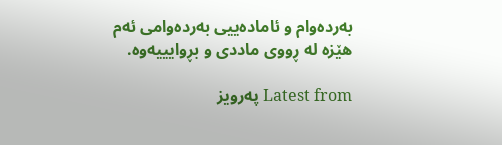به‌رده‌وام و ئاماده‌ییی به‌رده‌وامی ئه‌م هێزه‌ له‌ ڕووی ماددی و بڕوایییه‌وه‌.

Latest from پەرویز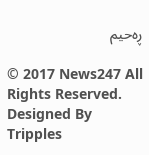ڕەحیم

© 2017 News247 All Rights Reserved. Designed By Tripples